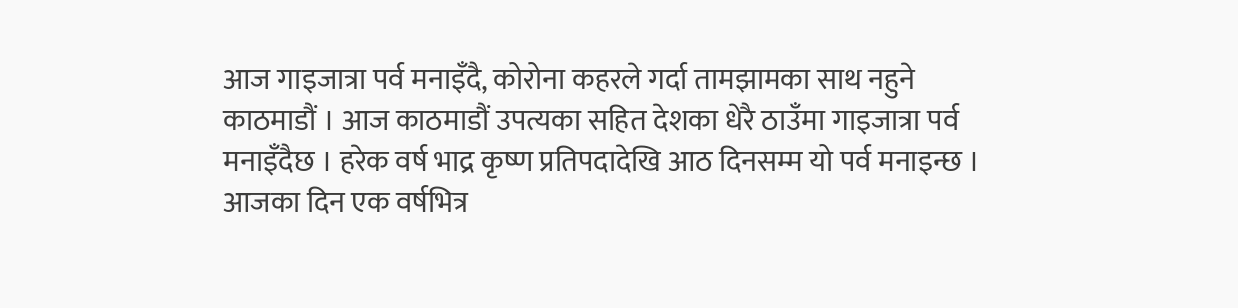आज गाइजात्रा पर्व मनाइँदै, कोरोना कहरले गर्दा तामझामका साथ नहुने
काठमाडौं । आज काठमाडौं उपत्यका सहित देशका धेरै ठाउँमा गाइजात्रा पर्व मनाइँदैछ । हरेक वर्ष भाद्र कृष्ण प्रतिपदादेखि आठ दिनसम्म यो पर्व मनाइन्छ ।
आजका दिन एक वर्षभित्र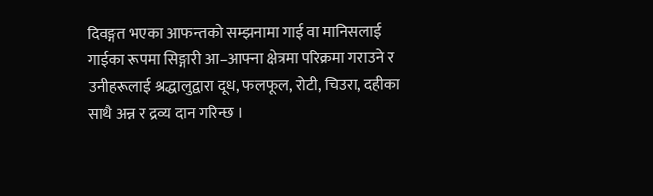दिवङ्गत भएका आफन्तको सम्झनामा गाई वा मानिसलाई गाईका रूपमा सिङ्गारी आ–आफ्ना क्षेत्रमा परिक्रमा गराउने र उनीहरूलाई श्रद्धालुद्वारा दूध, फलफूल, रोटी, चिउरा, दहीका साथै अन्न र द्रव्य दान गरिन्छ ।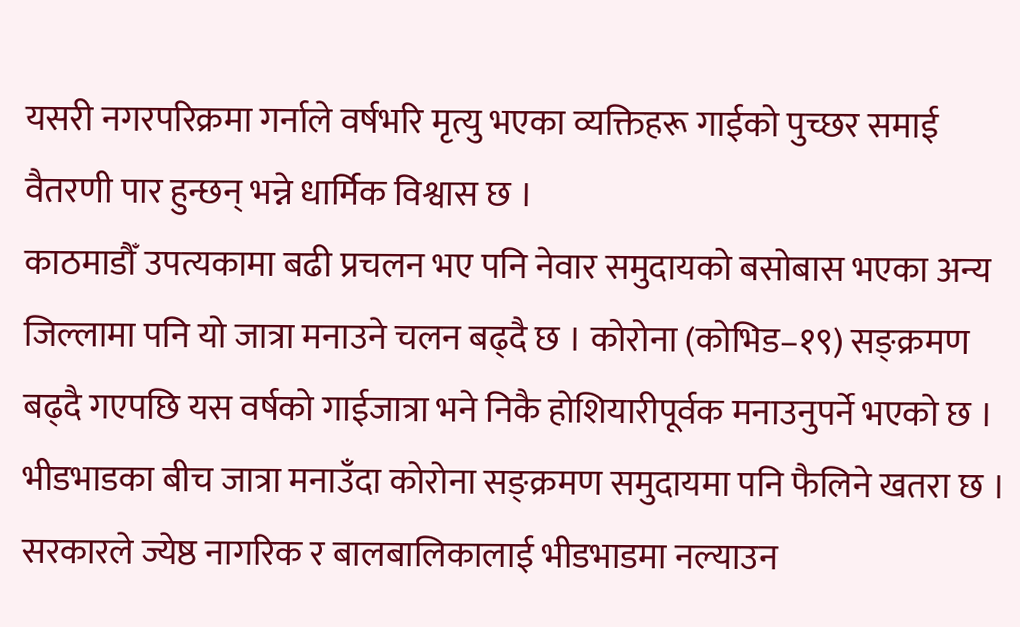यसरी नगरपरिक्रमा गर्नाले वर्षभरि मृत्यु भएका व्यक्तिहरू गाईको पुच्छर समाई वैतरणी पार हुन्छन् भन्ने धार्मिक विश्वास छ ।
काठमाडौँ उपत्यकामा बढी प्रचलन भए पनि नेवार समुदायको बसोबास भएका अन्य जिल्लामा पनि यो जात्रा मनाउने चलन बढ्दै छ । कोरोना (कोभिड–१९) सङ्क्रमण बढ्दै गएपछि यस वर्षको गाईजात्रा भने निकै होशियारीपूर्वक मनाउनुपर्ने भएको छ । भीडभाडका बीच जात्रा मनाउँदा कोरोना सङ्क्रमण समुदायमा पनि फैलिने खतरा छ ।
सरकारले ज्येष्ठ नागरिक र बालबालिकालाई भीडभाडमा नल्याउन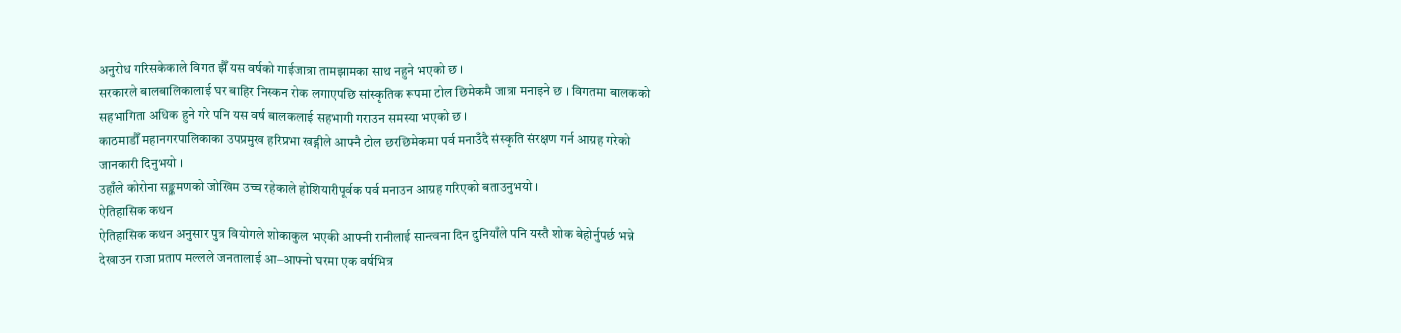अनुरोध गरिसकेकाले विगत झैँ यस वर्षको गाईजात्रा तामझामका साथ नहुने भएको छ ।
सरकारले बालबालिकालाई घर बाहिर निस्कन रोक लगाएपछि सांस्कृतिक रूपमा टोल छिमेकमै जात्रा मनाइने छ । विगतमा बालकको सहभागिता अधिक हुने गरे पनि यस वर्ष बालकलाई सहभागी गराउन समस्या भएको छ ।
काठमाडौँ महानगरपालिकाका उपप्रमुख हरिप्रभा खड्गीले आफ्नै टोल छरछिमेकमा पर्व मनाउँदै संस्कृति संरक्षण गर्न आग्रह गरेको जानकारी दिनुभयो ।
उहाँले कोरोना सङ्क्रमणको जोखिम उच्च रहेकाले होशियारीपूर्वक पर्व मनाउन आग्रह गरिएको बताउनुभयो ।
ऐतिहासिक कथन
ऐतिहासिक कथन अनुसार पुत्र वियोगले शोकाकुल भएकी आफ्नी रानीलाई सान्त्वना दिन दुनियाँले पनि यस्तै शोक बेहोर्नुपर्छ भन्ने देखाउन राजा प्रताप मल्लले जनतालाई आ–आफ्नो घरमा एक वर्षभित्र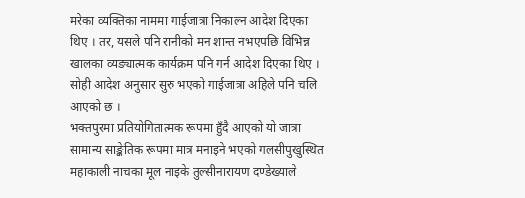मरेका व्यक्तिका नाममा गाईजात्रा निकाल्न आदेश दिएका थिए । तर, यसले पनि रानीको मन शान्त नभएपछि विभिन्न खालका व्यङ्यात्मक कार्यक्रम पनि गर्न आदेश दिएका थिए । सोही आदेश अनुसार सुरु भएको गाईजात्रा अहिले पनि चलि आएको छ ।
भक्तपुरमा प्रतियोगितात्मक रूपमा हुँदै आएको यो जात्रा सामान्य साङ्केतिक रूपमा मात्र मनाइने भएको गलसीपुखुस्थित महाकाली नाचका मूल नाइके तुल्सीनारायण दण्डेख्याले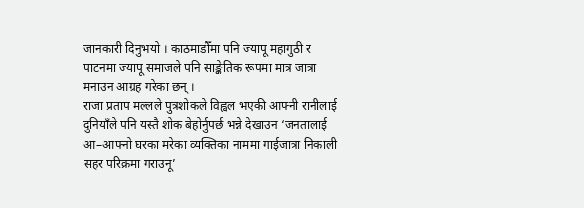जानकारी दिनुभयो । काठमाडौँमा पनि ज्यापू महागुठी र पाटनमा ज्यापू समाजले पनि साङ्केतिक रूपमा मात्र जात्रा मनाउन आग्रह गरेका छन् ।
राजा प्रताप मल्लले पुत्रशोकले विह्वल भएकी आफ्नी रानीलाई दुनियाँले पनि यस्तै शोक बेहोर्नुपर्छ भन्ने देखाउन ‘जनतालाई आ–आफ्नो घरका मरेका व्यक्तिका नाममा गाईजात्रा निकाली सहर परिक्रमा गराउनू’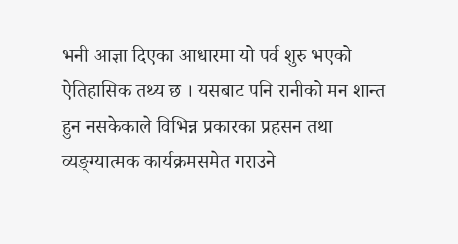भनी आज्ञा दिएका आधारमा यो पर्व शुरु भएको ऐतिहासिक तथ्य छ । यसबाट पनि रानीको मन शान्त हुन नसकेकाले विभिन्न प्रकारका प्रहसन तथा व्यङ्ग्यात्मक कार्यक्रमसमेत गराउने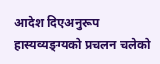आदेश दिएअनुरूप हास्यव्यङ्ग्यको प्रचलन चलेको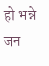हो भन्ने जन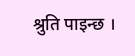श्रुति पाइन्छ ।